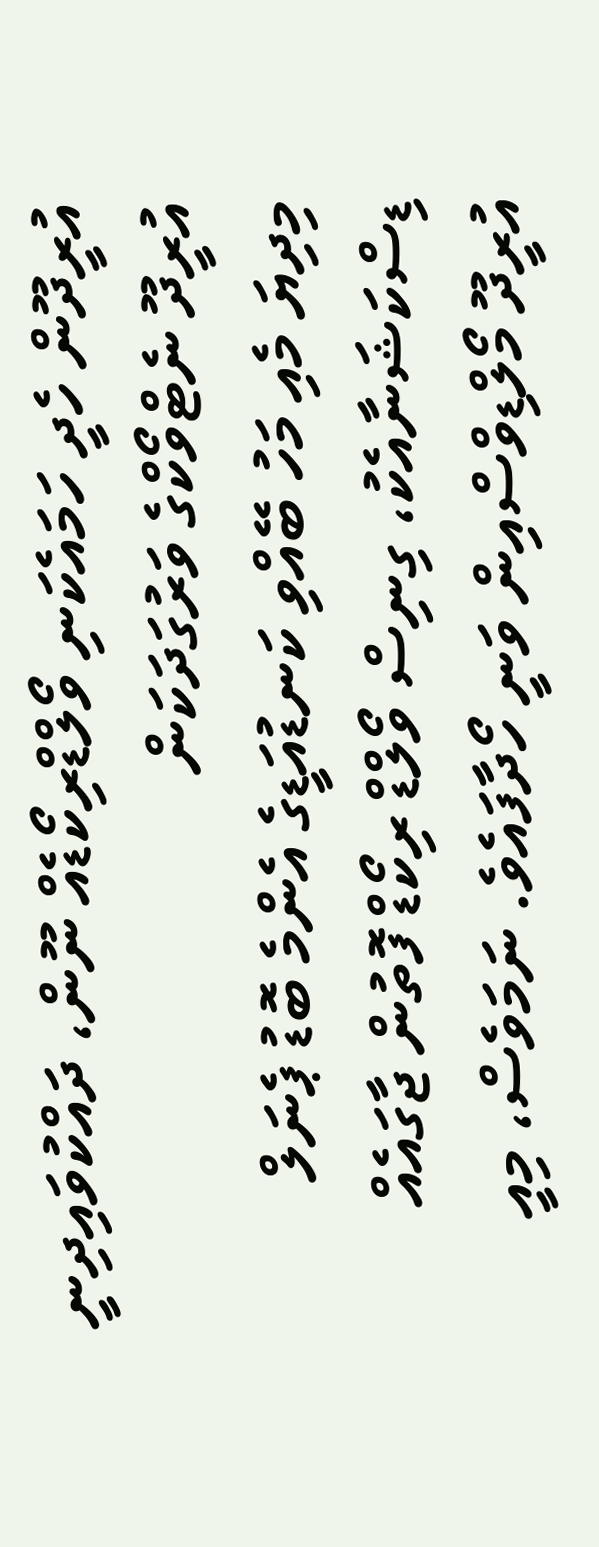އުރީދޫން ހެދީ ހަމައެކަނި ވޯލްޑްރިކޯޑެއް ނޫން، ދައްކުވައިދިނީ އުރީދޫ ނެޓްވޯކްގެ ވަރުގަދަކަން
މިދިޔަ މެއި މަހު ބޭއްވި ކަނޑުއަޑީގެ އެންމެ ބޮޑު ޕެނަލް ޑިސްކަޝަނާއެކު، ގިނިސް ވޯލްޑް ރިކޯޑް ފޮތުން ޖާގައެއް އުރީދޫ މޯލްޑިވްސްއިން ވަނީ ހޯދާފައެވެ. ނަމަވެސް، މިއީ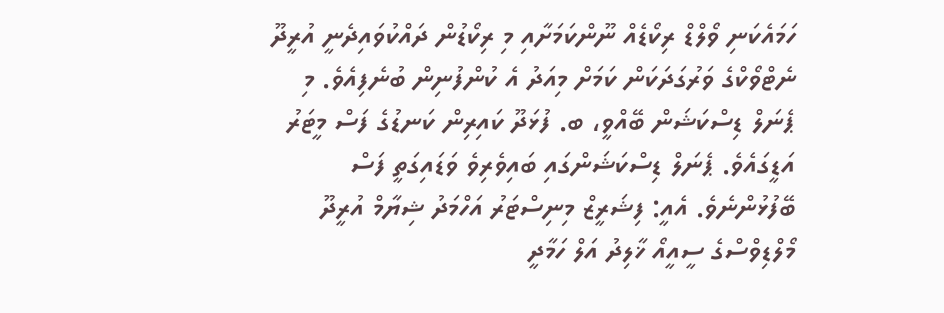ހަމައެކަނި ވޯލްޑް ރިކޯޑެއް ނޫންކަމަށާއި މި ރިކޯޑުން ދައްކުވައިދެނީ އުރީދޫ ނެޓްވޯކްގެ ވަރުގަދަކަން ކަމަށް މިއަދު އެ ކުންފުނިން ބުނެފިއެވެ. މި ޕެނަލް ޑިސްކަޝަން ބޭއްވީ، ބ. ފުޅަދޫ ކައިރިން ކަނޑުގެ ފަސް މީޓަރު އަޑީގައެވެ. ޕެނަލް ޑިސްކަޝަންގައި ބައިވެރިވެ ވަޑައިގަތީ ފަސް ބޭފުޅުންނެވެ. އެއީ: ފިޝަރީޒް މިނިސްޓަރު އަހްމަދު ޝިޔާމް އުރީދޫ މޯލްޑިވްސްގެ ސީއީއޯ ޚާލިދު އަލް ހަމާދީ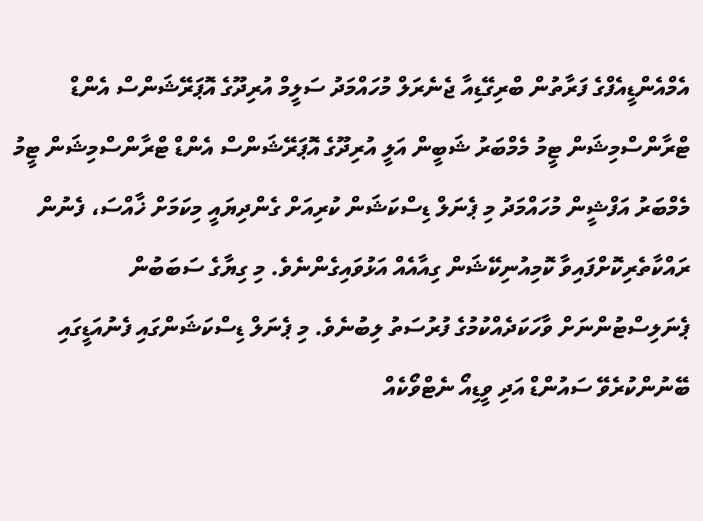އެމްއެންޑީއެފްގެ ފަރާތުން ބްރިގޭޑިއާ ޖެނެރަލް މުހައްމަދު ސަލީމް އުރިދޫގެ އޮޕަރޭޝަންސް އެންޑް ޓްރާންސްމިޝަން ޓީމު މެމްބަރު ޝަބީން އަލީ އުރިދޫގެ އޮޕަރޭޝަންސް އެންޑް ޓްރާންސްމިޝަން ޓީމު މެމްބަރު އަފްޝީން މުހައްމަދު މި ޕެނަލް ޑިސްކަޝަން ކުރިއަށް ގެންދިޔައީ މިކަމަށް ޚާއްސަ، ފެނުން ރައްކާތެރިކޮށްފައިވާ ކޮމިއުނިކޭޝަން ގިއާއެއް އަޅުވައިގެންނެވެ. މި ގިޔާގެ ސަބަބުން ޕެނަލިސްޓުންނަށް ވާހަކަދެއްކުމުގެ ފުރުސަތު ލިބުނެވެ. މި ޕެނަލް ޑިސްކަޝަންގައި ފެނުއަޑީގައި ބޭނުންކުރެވޭ ސައުންޑް އަދި ވީޑިއޯ ނެޓްވޯކެއް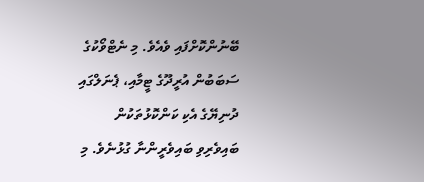ބޭނުންކޮށްފައި ވެއެވެ. މި ނެޓްވޯކުގެ ސަބަބުން އުރީދޫގެ ޓީމާއި، ޕެނަލްގައި ދުނިޔޭގެ އެކި ކަންކޮޅުތަކުން ބައިވެރިވި ބައިވެރީންނާ ގުޅުނެވެ. މި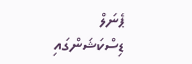ޕެނަލް ޑިސްކަޝަންގައި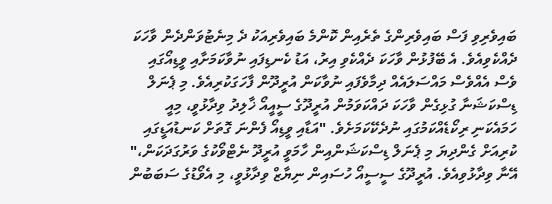ބައިވެރިވި ފަސް ބައިވެރިންގެ ތެރެއިން ކޮންމެ ބައިވެރިއަކު ދެ މިނެޓުވަންދެން ވާހަކަ ދެއްކެވިއެވެ. އެ ބޭފުޅުން ވާހަކަ ދެއްކެވި އިރު، އަޑު ކެނޑިފައި ނުވާކަމަށާއި ވީޑިއޯގައި ވެސް އެއްވެސް މައްސަލައެއް ދިމާވެފައި ނުވާކަން އުރީދޫން ފާހަގަކުރިއެވެ. މި ޕެނަލް ޑިސްކަޝަނާ ގުޅިގެން ވާހަކަ ދައްކަވަމުން އުރީދޫގެ ސީއީއޯ ޚާލިދު ވިދާޅުވީ، މިއީ ހަމައެކަނި ރިކޯޑެއްކަމުގައި ނުދެކޭކަމަށެވެ. "އަޑާއި ވީޑިއޯ ފެންނަ ގޮތަށް ކަނޑުއަޑީގައި ކުރިއަށް ގެންދިޔަ މި ޕެނަލް ޑިސްކަޝަންއިން ހާމަވީ އުރީދޫ ނެޓްވޯކުގެ ވަރުގަދަކަން،" އޭނާ ވިދާޅުވިއެވެ. އުރީދޫގެ ސީސީއޯ ހުސައިން ނިޔާޒް ވިދާޅުވީ، މި އެވޯޑުގެ ސަބަބުން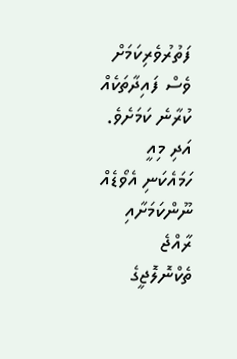ފަތުރުވެރިކަމަށް ވެސް ފައިދާތަކެއް ކުރާނެ ކަމަށެވެ. އަދި މިއީ ހަމައެކަނި އެވޯޑެއް ނޫންކަމަށާއި ރާއްޖެ ތެކްނޮލޮޖީގެ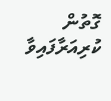ގޮތުން ކުރިއަރާފައިވާ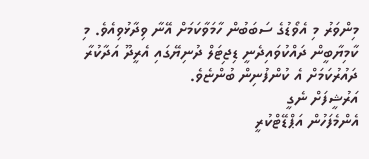މިންވަރު މި އެވޯޑުގެ ސަބަބުން ހާމަވާކަމަށް އޭނާ ވިދާޅުވިއެވެ. މި ކާމިޔާބީން ދައްކުވައިދެނީ ޑިޖިޓަލް ދުނިޔޭގައި އެރީދޫ އަދާކުރާ ދައުރުކަމަށް އެ ކުންފުނިން ބުންޏެވެ.
އަރުޝީފަށް ނެގީ
އެންމެފަހުން އަޕްޑޭޓްކުރީ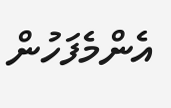އެންމެފަހުން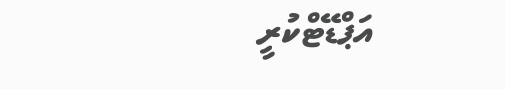އަޕްޑޭޓްކުރީ